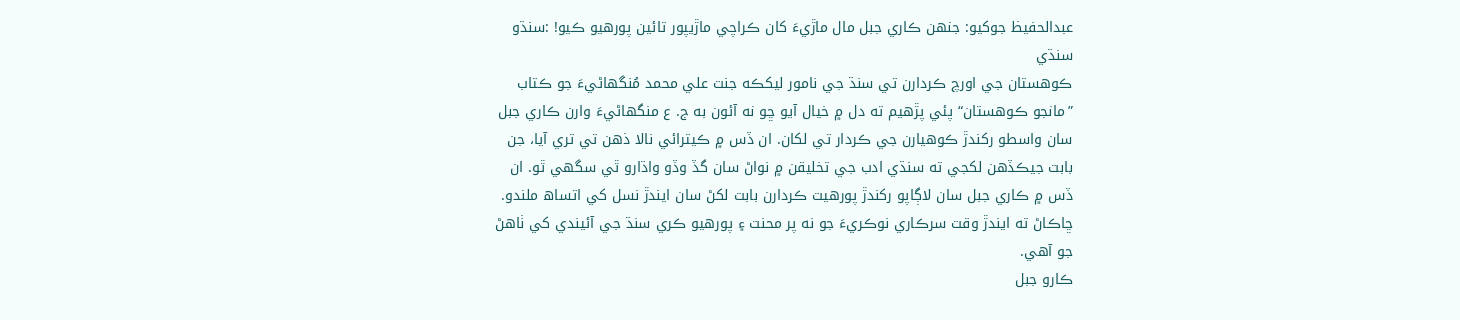عبدالحفيظ جوکيو: جنهن ڪاري جبل مال ماڙيءَ کان ڪراچي ماڙيپور تائين پورهيو ڪيو! :سنڌو سنڌي
ڪوھستان جي اورچ ڪردارن تي سنڌ جي نامور ليکڪه جنت علي محمد مُنگھاڻيءَ جو ڪتاب ”مانجو ڪوھستان“ پئي پڙھيم ته دل ۾ خيال آيو ڇو نه آئون به ج. ع منگھاڻيءَ وارن ڪاري جبل سان واسطو رکندڙ ڪوھيارن جي ڪردار تي لکان. ان ڏس ۾ ڪيترائي نالا ذھن تي تري آيا، جن بابت جيڪڏھن لکجي ته سنڌي ادب جي تخليقن ۾ نواڻ سان گڏ وڏو واڌارو ٿي سگھي ٿو. ان ڏس ۾ ڪاري جبل سان لاڳاپو رکندڙ پورھيت ڪردارن بابت لکڻ سان ايندڙ نسل کي اتساھ ملندو. ڇاڪاڻ ته ايندڙ وقت سرڪاري نوڪريءَ جو نه پر محنت ۽ پورھيو ڪري سنڌ جي آئيندي کي ٺاھڻ جو آھي.
ڪارو جبل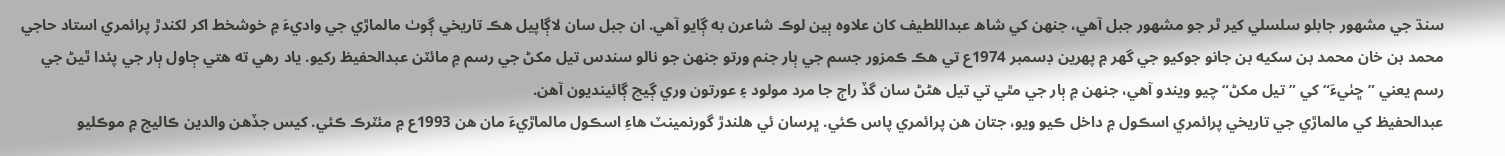سنڌ جي مشھور جابلو سلسلي کير ٿر جو مشھور جبل آھي، جنھن کي شاھ عبداللطيف کان علاوه ٻين لوڪ شاعرن به ڳايو آھي. ان جبل سان لاڳاپيل ھڪ تاريخي ڳوٺ مالماڙي جي واديءَ ۾ خوشخط اکر لکندڙ پرائمري استاد حاجي محمد بن خان محمد بن سکيه بن جانو جوکيو جي گھر ۾ پھرين ڊسمبر 1974ع تي ھڪ ڪمزور جسم جي ٻار جنم ورتو جنھن جو نالو سندس تيل مکڻ جي رسم ۾ مائٽن عبدالحفيظ رکيو. ياد رھي ته ھتي ڄاول ٻار جي پئدا ٿيڻ جي رسم يعني ”ڇٺيءَ“ کي ”تيل مکڻ“ چيو ويندو آھي، جنھن ۾ ٻار جي مٿي تي تيل ھڻڻ سان گڏ راڄ جا مرد مولود ۽ عورتون وري ڳيچ ڳائينديون آھن.
عبدالحفيظ کي مالماڙي جي تاريخي پرائمري اسڪول ۾ داخل ڪيو ويو، جتان ھن پرائمري پاس ڪئي. ڀرسان ئي ھلندڙ گورنمينٽ ھاءِ اسڪول مالماڙيءَ مان ھن 1993ع ۾ مئٽرڪ ڪئي. کيس جڏھن والدين ڪاليج ۾ موڪليو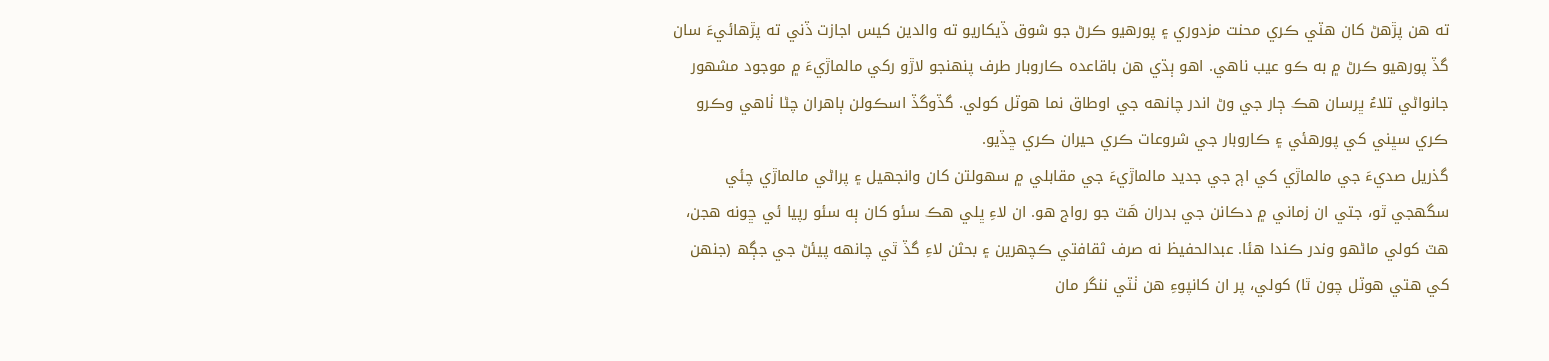ته ھن پڙھڻ کان ھٽي ڪري محنت مزدوري ۽ پورھيو ڪرڻ جو شوق ڏيکاريو ته والدين کيس اجازت ڏني ته پڙھائيءَ سان گڏ پورھيو ڪرڻ ۾ به ڪو عيب ناھي. اھو ٻڌي ھن باقاعده ڪاروبار طرف پنھنجو لاڙو رکي مالماڙيءَ ۾ موجود مشھور جانواڻي تلاءُ ڀرسان ھڪ ڄار جي وڻ اندر چانھه جي اوطاق نما ھوٽل کولي. گڏوگڏ اسڪولن ٻاھران چڻا ٺاھي وڪرو ڪري سڀني کي پورھئي ۽ ڪاروبار جي شروعات ڪري حيران ڪري ڇڏيو.
گذريل صديءَ جي مالماڙي کي اڄ جي جديد مالماڙيءَ جي مقابلي ۾ سھولتن کان وانجھيل ۽ پراڻي مالماڙي چئي سگھجي ٿو، جتي ان زماني ۾ دڪانن جي بدران ھَٽ جو رواج ھو. ان لاءِ ڀلي ھڪ سئو کان ٻه سئو رپيا ئي ڇونه ھجن، ھٽ کولي ماڻھو وندر ڪندا ھئا. عبدالحفيظ نه صرف ثقافتي ڪچھرين ۽ بحثن لاءِ گڏ ٿي چانھه پيئڻ جي جڳھ (جنھن کي ھتي ھوٽل چون ٿا) کولي، پر ان کانپوءِ ھن ٺٽي ننگر مان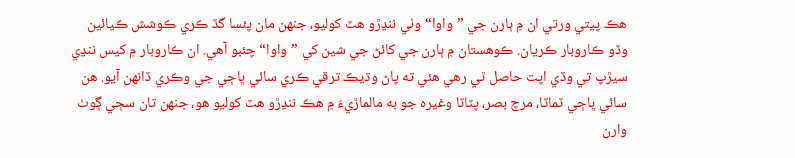ھڪ پيتي ورتي ان ۾ ٻارن جي ”واوا“ وٺي ننڍڙو ھٽ کوليو، جنھن مان پئسا گڏ ڪري ڪوشش ڪيائين وڏو ڪاروبار ڪريان. ڪوھستان ۾ ٻارن جي کائڻ جي شين کي ”واوا“ چئبو آھي. ان ڪاروبار ۾ کيس ننڍي سيڙپ تي وڏي اپت حاصل ٿي رھي ھئي ته پاڻ وڌيڪ ترقي ڪري سائي ڀاڄي جي وڪري ڏانھن آيو. ھن سائي ڀاڄي ٽماٽا، مرچ بصر، پٽاٽا وغيرہ جو به مالماڙيءَ ۾ ھڪ ننڍڙو ھٽ کوليو ھو، جنھن تان سڄي ڳوٺ وارن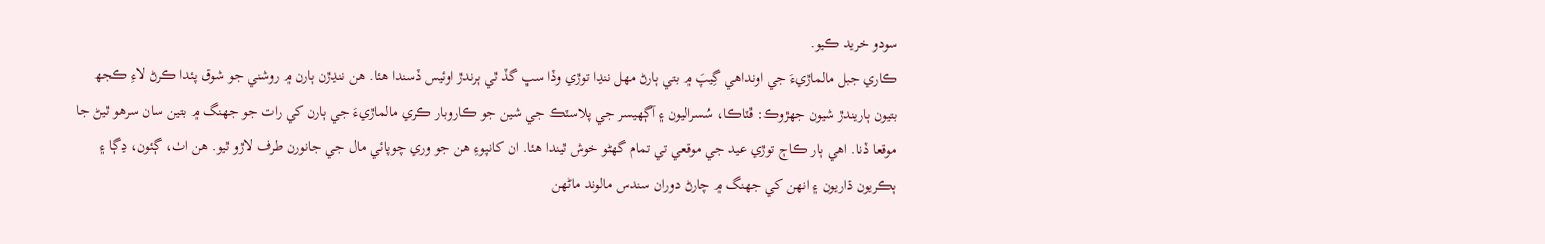سودو خريد ڪيو.
ڪاري جبل مالماڙيءَ جي اونداھي گِيپَ ۾ بتي ٻارڻ مھل ننڍا توڙي وڏا سڀ گڏ ٿي ٻرندڙ اوئيس ڏسندا ھئا. ھن ننڍڙن ٻارن ۾ روشني جو شوق پئدا ڪرڻ لاءِ ڪجھ بتيون ٻاريندڙ شيون جھڙوڪ: ڦٽاڪا، سُسراليون ۽ آڳھيسر جي پلاسٽڪ جي شين جو ڪاروبار ڪري مالماڙيءَ جي ٻارن کي رات جو جھنگ ۾ بتين سان سرھو ٿيڻ جا موقعا ڏنا. اھي ٻار ڪاڄ توڙي عيد جي موقعي تي تمام گھڻو خوش ٿيندا ھئا. ان کانپوءِ ھن جو وري چوپائي مال جي جانورن طرف لاڙو ٿيو. ھن اٺ، ڳئون، ڍڳا ۽ ٻڪريون ڌاريون ۽ انھن کي جھنگ ۾ چارڻ دوران سندس مالوند ماڻھن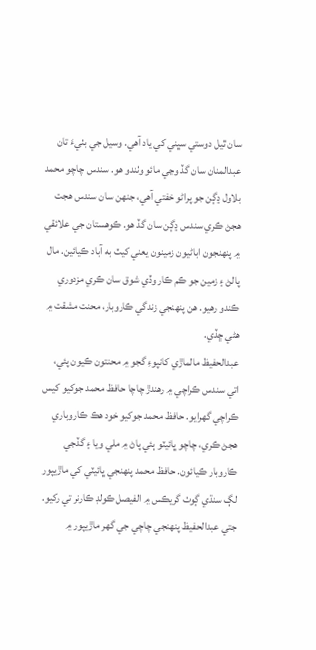سان ٿيل دوستي سڀني کي ياد آھي. وسيل جي بٺيءَ تان عبدالمنان سان گڏ وڃي مائو وٺندو ھو. سندس چاچو محمد بلاول ڍڳن جو پراڻو خفتي آھي، جنھن سان سندس ھجت ھجڻ ڪري سندس ڍڳن سان گڏ ھو. ڪوھستان جي علائقي ۾ پنھنجون اباڻيون زمينون يعني کيٽ به آباد ڪيائين. مال پالڻ ۽ زمين جو ڪم ڪار وڏي شوق سان ڪري مزدوري ڪندو رھيو. ھن پنھنجي زندگي ڪاروبار، محنت مشقت ۾ ھڻي ڇڏي.
عبدالحفيظ مالماڙي کانپوءِ گجو ۾ محنتون ڪيون پئي، اتي سندس ڪراچي ۾ رھندڙ چاچا حافظ محمد جوکيو کيس ڪراچي گھرايو. حافظ محمد جوکيو خود ھڪ ڪاروباري ھجڻ ڪري، چاچو ڀائيٽو ٻئي پاڻ ۾ ملي ويا ۽ گڏجي ڪاروبار ڪيائون. حافظ محمد پنھنجي ڀائيٽي کي ماڙيپور لڳ سنڌي ڳوٺ گريڪس ۾ الفيصل ڪولڊ ڪارنر تي رکيو. جتي عبدالحفيظ پنھنجي چاچي جي گھر ماڙيپور ۾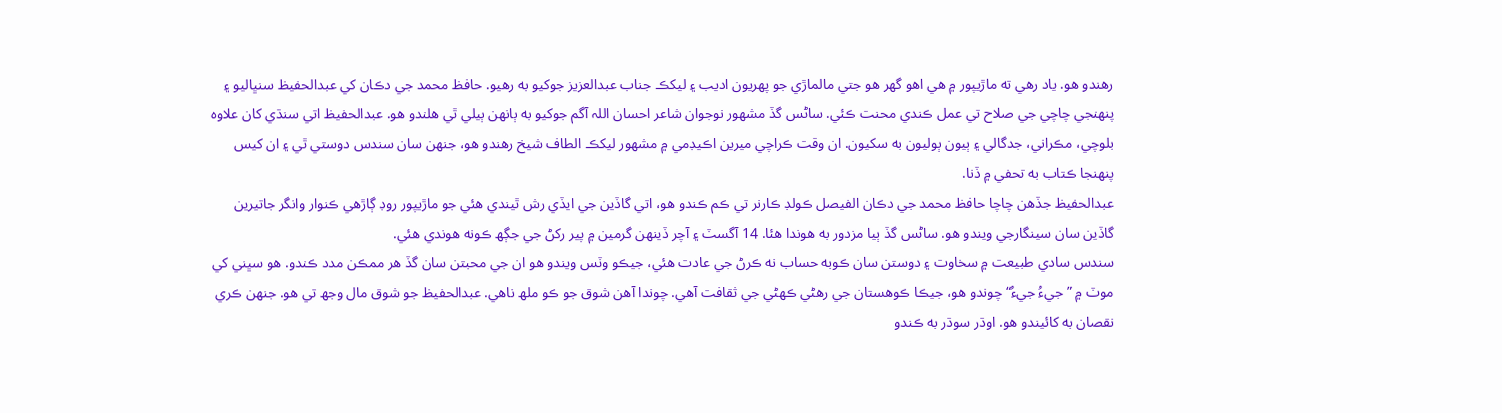رھندو ھو. ياد رھي ته ماڙيپور ۾ ھي اھو گھر ھو جتي مالماڙي جو پھريون اديب ۽ ليکڪ جناب عبدالعزيز جوکيو به رھيو. حافظ محمد جي دڪان کي عبدالحفيظ سنڀاليو ۽ پنھنجي چاچي جي صلاح تي عمل ڪندي محنت ڪئي. ساڻس گڏ مشھور نوجوان شاعر احسان اللہ آگم جوکيو به ٻانھن ٻيلي ٿي ھلندو ھو. عبدالحفيظ اتي سنڌي کان علاوه بلوچي، مڪراني، جدگالي ۽ ٻيون ٻوليون به سکيون. ان وقت ڪراچي ميرين اڪيڊمي ۾ مشھور ليکڪ الطاف شيخ رھندو ھو، جنھن سان سندس دوستي ٿي ۽ ان کيس پنھنجا ڪتاب به تحفي ۾ ڏنا.
عبدالحفيظ جڏھن چاچا حافظ محمد جي دڪان الفيصل ڪولڊ ڪارنر تي ڪم ڪندو ھو، اتي گاڏين جي ايڏي رش ٿيندي ھئي جو ماڙيپور روڊ ڳاڙھي ڪنوار وانگر جاتيرين گاڏين سان سينگارجي ويندو ھو. ساڻس گڏ ٻيا مزدور به ھوندا ھئا. 14 آگسٽ ۽ آچر ڏينھن گرمين ۾ پير رکڻ جي جڳھ ڪونه ھوندي ھئي.
سندس سادي طبيعت ۾ سخاوت ۽ دوستن سان ڪوبه حساب نه ڪرڻ جي عادت ھئي، جيڪو وٽس ويندو ھو ان جي محبتن سان گڏ ھر ممڪن مدد ڪندو. ھو سڀني کي موٽ ۾ ”جيءُ جيءُ“ چوندو ھو، جيڪا ڪوھستان جي رھڻي ڪھڻي جي ثقافت آھي. چوندا آھن شوق جو ڪو ملھ ناھي. عبدالحفيظ جو شوق مال وجھ تي ھو. جنھن ڪري نقصان به کائيندو ھو. اوڌر سوڌر به ڪندو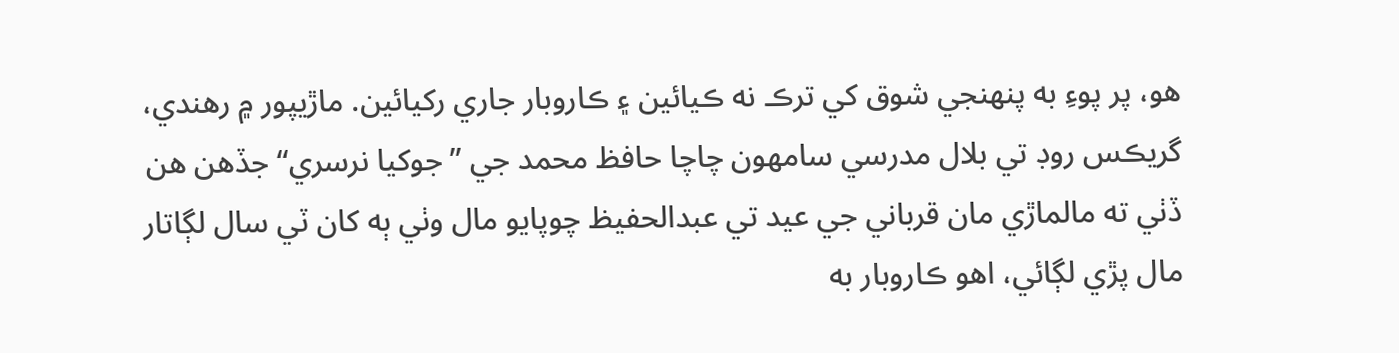ھو، پر پوءِ به پنھنجي شوق کي ترڪ نه ڪيائين ۽ ڪاروبار جاري رکيائين. ماڙيپور ۾ رھندي، گريڪس روڊ تي بلال مدرسي سامھون چاچا حافظ محمد جي ”جوکيا نرسري“ جڏھن ھن ڏٺي ته مالماڙي مان قرباني جي عيد تي عبدالحفيظ چوپايو مال وٺي ٻه کان ٽي سال لڳاتار مال پڙي لڳائي، اھو ڪاروبار به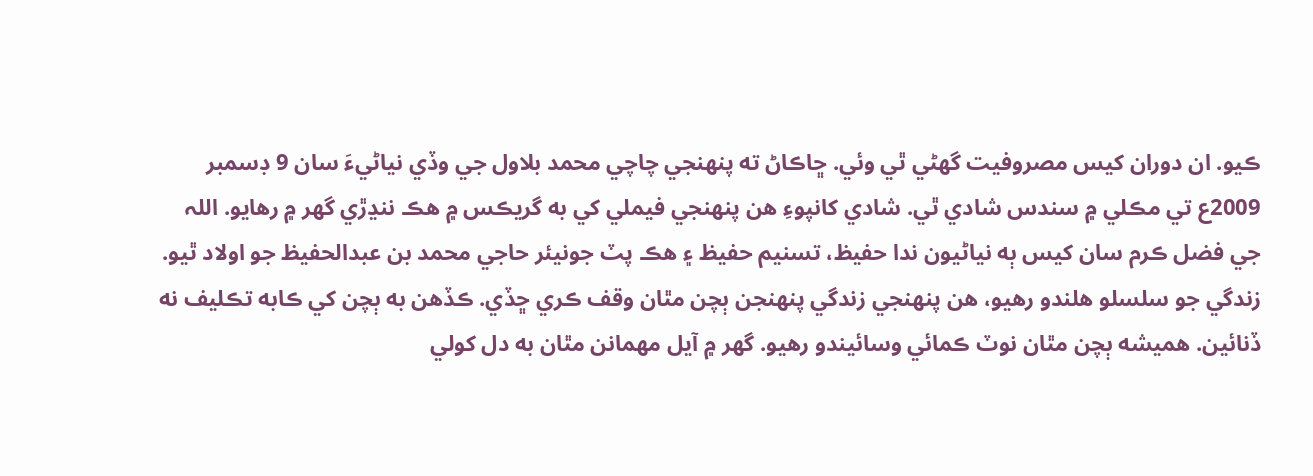ڪيو. ان دوران کيس مصروفيت گھڻي ٿي وئي. ڇاڪاڻ ته پنھنجي چاچي محمد بلاول جي وڏي نياڻيءَ سان 9 ڊسمبر 2009ع تي مڪلي ۾ سندس شادي ٿي. شادي کانپوءِ ھن پنھنجي فيملي کي به گريڪس ۾ ھڪ ننڍڙي گھر ۾ رھايو. اللہ جي فضل ڪرم سان کيس ٻه نياڻيون ندا حفيظ، تسنيم حفيظ ۽ ھڪ پٽ جونيئر حاجي محمد بن عبدالحفيظ جو اولاد ٿيو.
زندگي جو سلسلو ھلندو رھيو، ھن پنھنجي زندگي پنھنجن ٻچن مٿان وقف ڪري ڇڏي. ڪڏھن به ٻچن کي ڪابه تڪليف نه ڏنائين. ھميشه ٻچن مٿان نوٽ ڪمائي وسائيندو رھيو. گھر ۾ آيل مھمانن مٿان به دل کولي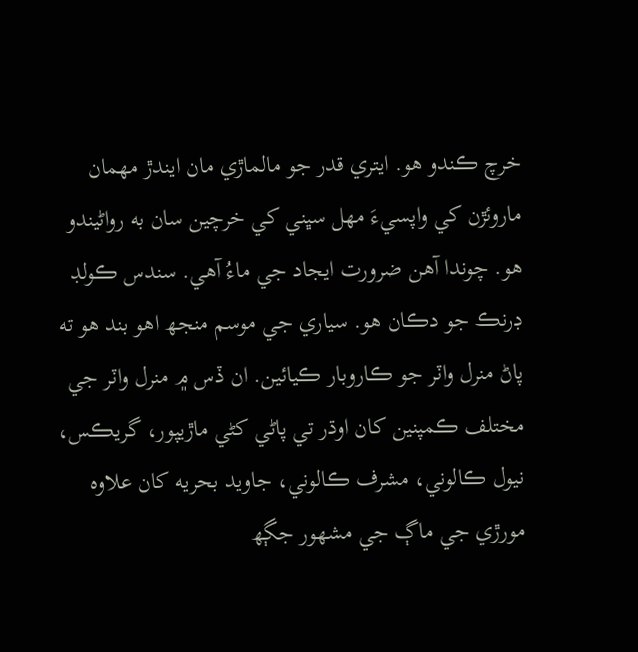خرچ ڪندو ھو. ايتري قدر جو مالماڙي مان ايندڙ مھمان ماروئڙن کي واپسيءَ مھل سڀني کي خرچين سان به رواڻيندو ھو. چوندا آھن ضرورت ايجاد جي ماءُ آھي. سندس ڪولڊ ڊرنڪ جو دڪان ھو. سياري جي موسم منجھ اھو بند ھو ته پاڻ منرل واٽر جو ڪاروبار ڪيائين. ان ڏس ۾ منرل واٽر جي مختلف ڪمپنين کان اوڌر تي پاڻي کڻي ماڙيپور، گريڪس، نيول ڪالوني، مشرف ڪالوني، جاويد بحريه کان علاوه مورڙي جي ماڳ جي مشھور جڳھ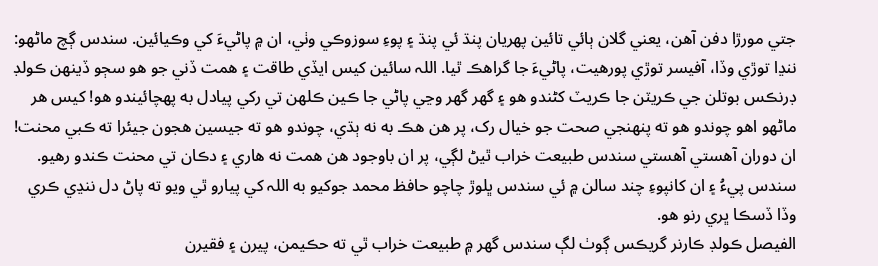جتي مورڙا دفن آھن، يعني گلان ٻائي تائين پھريان پنڌ ئي پنڌ ۽ پوءِ سوزوڪي وٺي، ان ۾ پاڻيءَ کي وڪيائين. سندس ڳچ ماڻھو: ننڍا توڙي وڏا، آفيسر توڙي پورھيت، پاڻيءَ جا گراھڪ ٿيا. اللہ سائين کيس ايڏي طاقت ۽ ھمت ڏني جو ھو سڄو ڏينھن ڪولڊ ڊرنڪس بوتلن جي ڪريٽن جا ڪريٽ کڻندو ھو ۽ گھر گهر وڃي پاڻي جا ڪين ڪلھن تي رکي پيادل به پهچائيندو ھو! کيس ھر ماڻھو اھو چوندو ھو ته پنھنجي صحت جو خيال رک، پر ھن ھڪ به نه ٻڌي، چوندو ھو ته جيسين ھجون جيئرا ته ڪبي محنت! ان دوران آھستي آھستي سندس طبيعت خراب ٿيڻ لڳي، پر ان باوجود ھن ھمت نه ھاري ۽ دڪان تي محنت ڪندو رھيو. سندس پيءُ ۽ ان کانپوءِ چند سالن ۾ ئي سندس ڀلوڙ چاچو حافظ محمد جوکيو به اللہ کي پيارو ٿي ويو ته پاڻ دل ننڍي ڪري وڏا ڏسڪا ڀري رنو ھو.
الفيصل ڪولڊ ڪارنر گريڪس ڳوٺ لڳ سندس گھر ۾ طبيعت خراب ٿي ته حڪيمن، پيرن ۽ فقيرن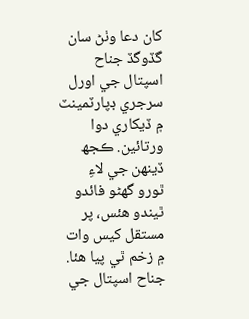کان دعا وٺڻ سان گڏوگڏ جناح اسپتال جي اورل سرجري ڊپارٽمينٽ ۾ ڏيکاري دوا ورتائين. ڪجھ ڏينھن جي لاءِ ٿورو گھڻو فائدو ٿيندو ھئس، پر مستقل کيس وات ۾ زخم ٿي پيا ھئا. جناح اسپتال جي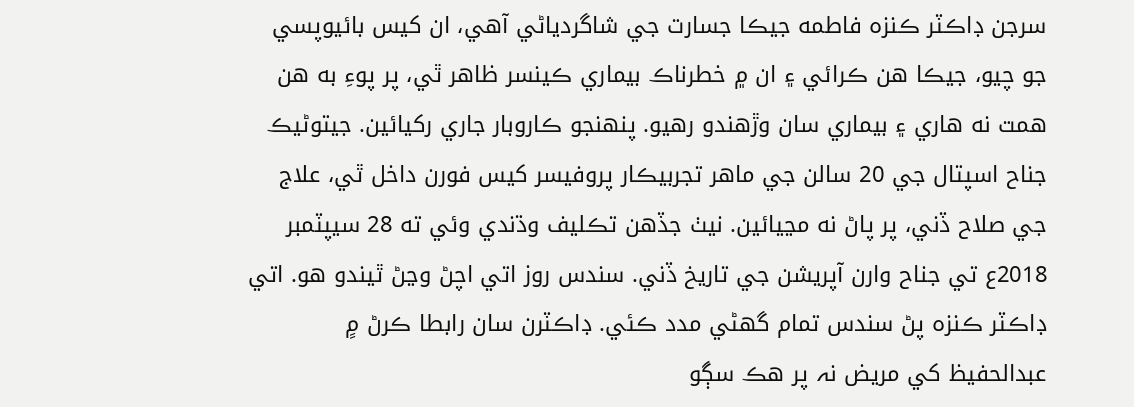سرجن ڊاڪٽر ڪنزه فاطمه جيڪا جسارت جي شاگردياڻي آھي، ان کيس بائيوپسي جو چيو، جيڪا ھن ڪرائي ۽ ان ۾ خطرناڪ بيماري ڪينسر ظاھر ٿي، پر پوءِ به ھن ھمت نه ھاري ۽ بيماري سان وڙھندو رھيو. پنھنجو ڪاروبار جاري رکيائين. جيتوڻيڪ جناح اسپتال جي 20 سالن جي ماھر تجربيڪار پروفيسر کيس فورن داخل ٿي، علاج جي صلاح ڏني، پر پاڻ نه مڃيائين. نيٺ جڏھن تڪليف وڌندي وئي ته 28 سيپٽمبر 2018ع تي جناح وارن آپريشن جي تاريخ ڏني. سندس روز اتي اچڻ وڃڻ ٿيندو ھو. اتي ڊاڪٽر ڪنزه پڻ سندس تمام گھڻي مدد ڪئي. ڊاڪٽرن سان رابطا ڪرڻ مٍ عبدالحفيظ کي مريض نہ پر ھڪ سڳو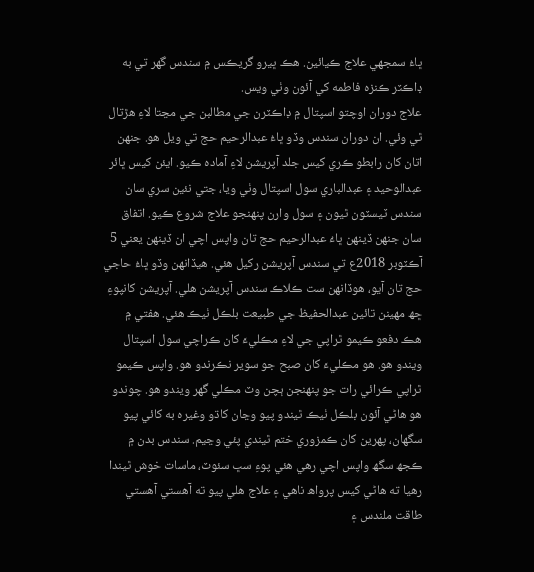ڀاءُ سمجھي علاج ڪيائين. ھڪ ڀيرو گريڪس ۾ سندس گھر تي به ڊاڪٽر ڪنزہ فاطمه کي آئون وٺي ويس.
علاج دوران اوچتو اسپتال ۾ ڊاڪٽرن جي مطالبن جي مڃتا لاءِ ھڙتال ٿي وئي. ان دوران سندس وڏو ڀاءُ عبدالرحيم حج تي ويل ھو. جنھن اتان کان رابطو ڪري کيس جلد آپريشن لاءِ آماده ڪيو. ايئن کيس ڀائر عبدالوحيد ۽ عبدالباري سول اسپتال وٺي ويا، جتي نئين سري سان سندس ٽيسٽون ٿيون ۽ سول وارن پنھنجو علاج شروع ڪيو. اتفاق سان جنھن ڏينھن ڀاءُ عبدالرحيم حج تان واپس اچي ان ڏينھن يعني 5 آڪٽوبر 2018ع تي سندس آپريشن رکيل ھئي. ھيڏانھن وڏو ڀاءُ حاجي حج تان آيو، ھوڏانھن ست ڪلاڪ سندس آپريشن ھلي. آپريشن کانپوءِ ڇھ مھينن تائين عبدالحفيظ جي طبيعت بلڪل ٺيڪ ھئي. ھفتي ۾ ھڪ دفعو ڪيمو ٿراپي جي لاءِ مڪليءَ کان ڪراچي سول اسپتال ويندو ھو. ھو مڪليءَ کان صبح جو سوير نڪرندو ھو. واپس ڪيمو ٿراپي ڪرائي رات جو پنھنجن ٻچن وٽ مڪلي گھر ويندو ھو. چوندو ھو ھاڻي آئون بلڪل ٺيڪ ٿيندو پيو وڃان کاڌو وغيرہ به کائي پيو سگھان، پھرين کان ڪمزوري ختم ٿيندي پئي وڃيم. سندس بدن ۾ ڪجھ سگھ واپس اچي رھي ھئي پوءِ سڀ سئوٽ، ماسات خوش ٿيندا رھيا ته ھاڻي کيس پرواھ ناھي ۽ علاج ھلي پيو ته آھستي آھستي طاقت ملندس ۽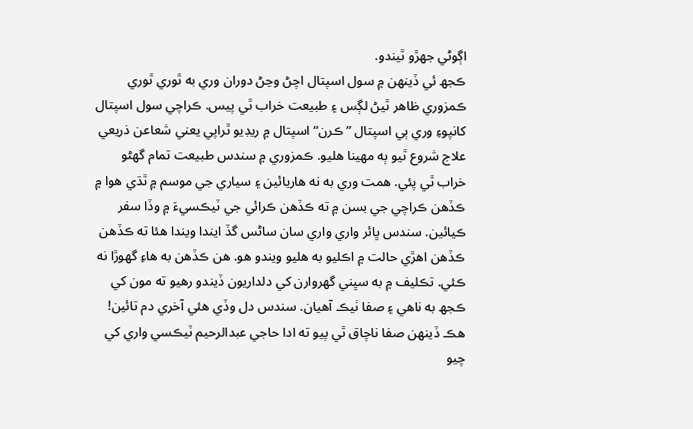اڳوڻي جھڙو ٿيندو.
ڪجھ ئي ڏينھن ۾ سول اسپتال اچڻ وڃڻ دوران وري به ٿوري ٿوري ڪمزوري ظاھر ٿيڻ لڳس ۽ طبيعت خراب ٿي پيس. ڪراچي سول اسپتال کانپوءِ وري ٻي اسپتال ”ڪرن“ اسپتال ۾ ريڊيو ٿراپي يعني شعاعن ذريعي علاج شروع ٿيو ٻه مھينا ھليو. ڪمزوري ۾ سندس طبيعت تمام گھڻو خراب ٿي پئي. ھمت وري به نه ھاريائين ۽ سياري جي موسم ۾ ٿڌي ھوا ۾ ڪڏھن ڪراچي جي بسن ۾ ته ڪڏھن ڪرائي جي ٽيڪسيءَ ۾ وڏا سفر ڪيائين. سندس ڀائر واري واري سان ساڻس گڏ ايندا ويندا ھئا ته ڪڏھن ڪڏھن اھڙي حالت ۾ اڪليو به ھليو ويندو ھو. ھن ڪڏھن به ھاءِ گھوڙا نه ڪئي. تڪليف ۾ به سڀني گھروارن کي دلداريون ڏيندو رھيو ته مون کي ڪجھ به ناھي ۽ صفا ٺيڪ آھيان. سندس دل وڏي ھئي آخري دم تائين! ھڪ ڏينھن صفا ناچاق ٿي پيو ته ادا حاجي عبدالرحيم ٽيڪسي واري کي چيو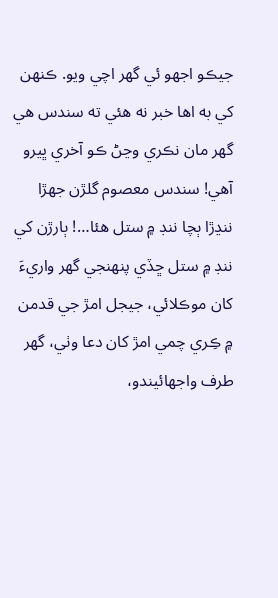جيڪو اجھو ئي گھر اچي ويو. ڪنھن کي به اھا خبر نه ھئي ته سندس ھي گھر مان نڪري وڃڻ ڪو آخري ڀيرو آھي! سندس معصوم گلڙن جھڙا ننڍڙا ٻچا ننڊ ۾ ستل ھئا…! ٻارڙن کي ننڊ ۾ ستل ڇڏي پنھنجي گھر واريءَ کان موڪلائي، جيجل امڙ جي قدمن ۾ ڪِري چمي امڙ کان دعا وٺي، گھر طرف واجھائيندو،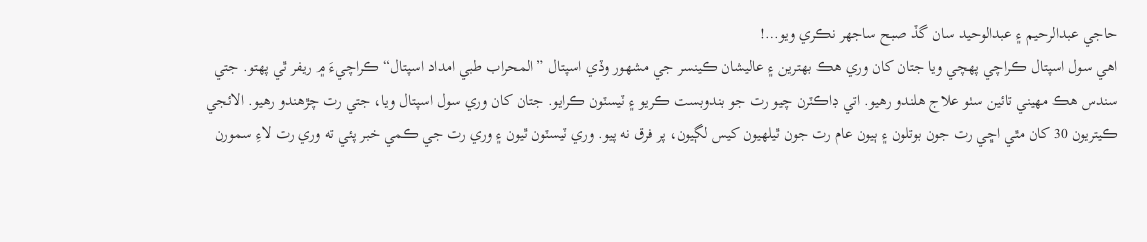حاجي عبدالرحيم ۽ عبدالوحيد سان گڏ صبح ساجھر نڪري ويو…!
اهي سول اسپتال ڪراچي پھچي ويا جتان کان وري ھڪ بھترين ۽ عاليشان ڪينسر جي مشھور وڏي اسپتال ”المحراب طبي امداد اسپتال“ ڪراچيءَ ۾ ريفر ٿي پھتو. جتي سندس ھڪ مھيني تائين سٺو علاج ھلندو رھيو. اتي ڊاڪٽرن چيو رت جو بندوبست ڪريو ۽ ٽيسٽون ڪرايو. جتان کان وري سول اسپتال ويا، جتي رت چڙھندو رھيو. الائجي ڪيتريون 30 کان مٿي اڇي رت جون بوتلون ۽ ٻيون عام رت جون ٿيلھيون کيس لڳيون، پر فرق نه پيو. وري ٽيسٽون ٿيون ۽ وري رت جي ڪمي خبر پئي ته وري رت لاءِ سمورن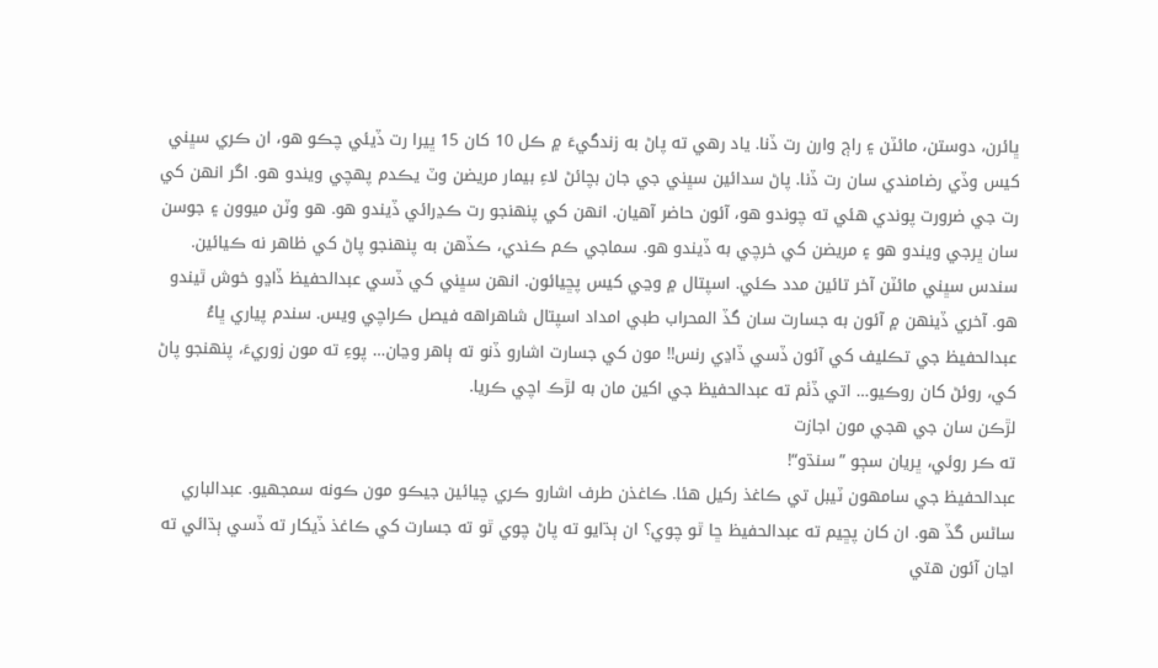ڀائرن، دوستن، مائٽن ۽ راڄ وارن رت ڏنا. ياد رھي ته پاڻ به زندگيءَ ۾ ڪل 10 کان 15 ڀيرا رت ڏيئي چڪو ھو، ان ڪري سڀني کيس وڏي رضامندي سان رت ڏنا. پاڻ سدائين سڀني جي جان بچائڻ لاءِ بيمار مريضن وٽ يڪدم پھچي ويندو ھو. اگر انھن کي رت جي ضرورت پوندي ھئي ته چوندو ھو، آئون حاضر آھيان. انھن کي پنھنجو رت ڪڍرائي ڏيندو ھو. ھو وٽن ميوون ۽ جوسن سان ڀرجي ويندو ھو ۽ مريضن کي خرچي به ڏيندو ھو. سماجي ڪم ڪندي، ڪڏھن به پنھنجو پاڻ کي ظاھر نه ڪيائين. سندس سڀني مائٽن آخر تائين مدد ڪئي. اسپتال ۾ وڃي کيس پڇيائون. انھن سڀني کي ڏسي عبدالحفيظ ڏاڍو خوش ٿيندو ھو. آخري ڏينھن ۾ آئون به جسارت سان گڏ المحراب طبي امداد اسپتال شاھراهه فيصل ڪراچي ويس. سندم پياري ڀاءُ عبدالحفيظ جي تڪليف کي آئون ڏسي ڏاڍي رنس!! مون کي جسارت اشارو ڏنو ته ٻاھر وڃان… پوءِ ته مون زوريءَ، پنھنجو پاڻ کي، روئڻ کان روڪيو… اتي ڏٺم ته عبدالحفيظ جي اکين مان به لڙڪ اچي ڪريا.
لڙڪن سان جي ھجي مون اجازت
ته ڪر روئي، ڀريان سڄو ”سنڌو“!
عبدالحفيظ جي سامھون ٽيبل تي ڪاغذ رکيل ھئا. ڪاغذن طرف اشارو ڪري چيائين جيڪو مون ڪونه سمجھيو. عبدالباري ساڻس گڏ ھو. ان کان پڇيم ته عبدالحفيظ ڇا ٿو چوي؟ ان ٻڌايو ته پاڻ چوي ٿو ته جسارت کي ڪاغذ ڏيکار ته ڏسي ٻڌائي ته اڃان آئون ھتي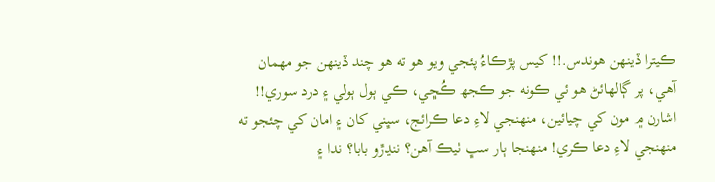ڪيترا ڏينھن ھوندس.!! کيس پڙڪاءُ پئجي ويو ھو ته ھو چند ڏينھن جو مھمان آھي، پر ڳالھائڻ ھو ئي ڪونه جو ڪجھ ڪُڇي، ڪي ٻول ٻولي ۽ درد سوري!! اشارن ۾ مون کي چيائين، منھنجي لاءِ دعا ڪرائج، سڀني کان ۽ امان کي چئجو ته منھنجي لاءِ دعا ڪري! منھنجا ٻار سڀ ٺيڪ آھن؟ ننڍڙو بابا؟ ندا ۽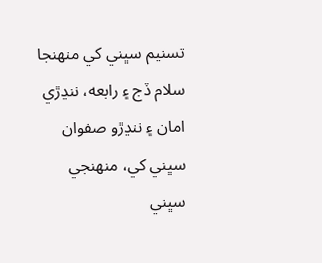تسنيم سڀني کي منھنجا سلام ڏج ۽ رابعه، ننڍڙي امان ۽ ننڍڙو صفوان سڀني کي، منھنجي سڀني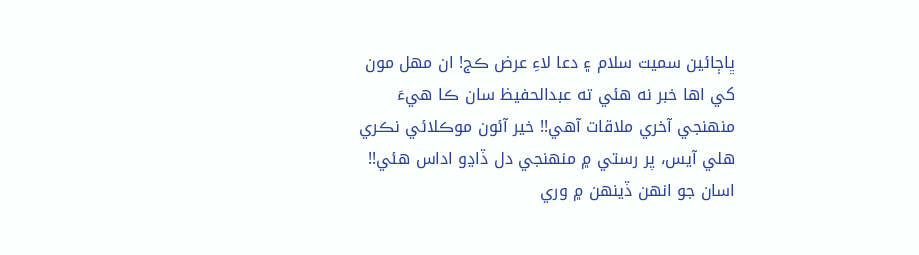ڀاڄائين سميت سلام ۽ دعا لاءِ عرض ڪج! ان مھل مون کي اھا خبر نه ھئي ته عبدالحفيظ سان ڪا ھيءَ منھنجي آخري ملاقات آھي!! خير آئون موڪلائي نڪري ھلي آيس، پر رستي ۾ منھنجي دل ڏاڍو اداس ھئي!! اسان جو انھن ڏينھن ۾ وري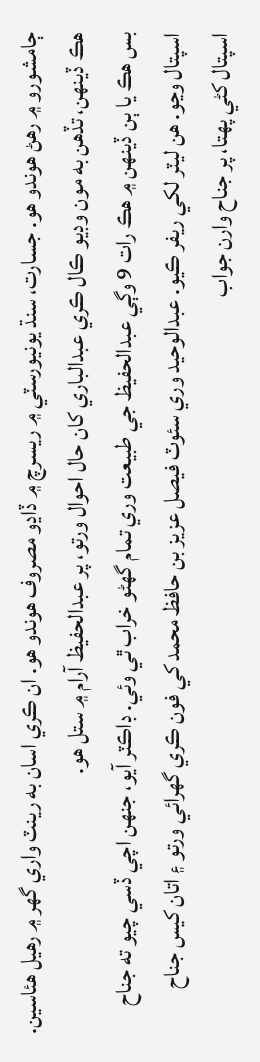ڄامشورو ۾ رھڻ ھوندو ھو. جسارت، سنڌ يونيورسٽي ۾ ريسرچ ۾ ڏاڍو مصروف ھوندو ھو. ان ڪري اسان به رينٽ واري گھر ۾ رھيل ھئاسين. ھڪ ڏينھن، تڏھن به مون وڊيو ڪال ڪري عبدالباري کان حال احوال ورتو، پر عبدالحفيظ آرام ۾ ستل ھو.
بس ھڪ يا ٻن ڏينھن ۾ ھڪ رات 9 وڳي عبدالحفيظ جي طبيعت وري تمام گھڻو خراب ٿي وئي. ڊاڪٽر آيو، جنھن اچي ڏسي چيو ته جناح اسپتال وڃو. ھن ليٽر لکي ريفر ڪيو. عبدالوحيد وري سئوٽ فيصل عزيز بن حافظ محمد کي فون ڪري گھرائي ورتو ۽ اتان کيس جناح اسپتال کڻي پھتا، پر جناح وارن جواب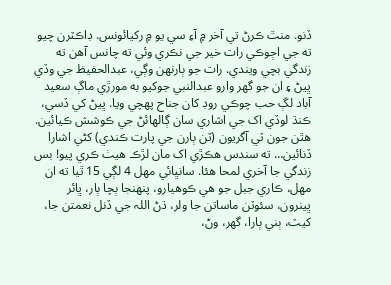ڏنو. منٿ ڪرڻ تي آخر ۾ آءِ سي يو ۾ رکيائونس. ڊاڪٽرن چيو ته جي اڄوڪي رات خير جي نڪري وئي ته چانس آھن ته زندگي بچي ويندي. رات جو ٻارنھن وڳي، عبدالحفيظ جي وڏي ڀيڻ ۽ ان جو گھر وارو عبدالنبي جوکيو به مورڙي ماڳ سعيد آباد لڳ حب چوڪي روڊ کان جناح پھچي ويا. ڀيڻ کي ڏسي، ڪنڌ لوڏي اک جي اشاري سان ڳالھائڻ جي ڪوشش ڪيائين. ھٿن جون ٽي آگريون (ٽن ٻارن جي پارت ڪندي) کڻي اشارا ڏنائين… ته سندس ھڪڙي اک مان لڙڪ ھيٺ ڪري پيو! بس زندگي جا آخري لمحا ھئا. سانڀائي مھل 4 لڳي 15 ٿيا ته ان مھل، ڪاري جبل جو ھي ڪوھيارو، پنھنجا ٻچا ٻار، ڀائر ڀينرون، سئوٽن ماساتن جا ولر، ڌڻ اللہ جي ڏنل نعمتن جا، کيٽ، ٻني ٻارا، گھر، وڻ،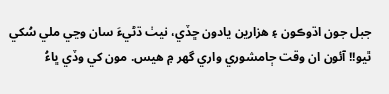جبل جون اڌوڪون ۽ ھزارين يادون ڇڏي، نيٺ ڌڻيءَ سان وڃي ملي سُکي ٿيو!! آئون ان وقت ڄامشوري واري گھر ۾ ھيس. مون کي وڏي ڀاءُ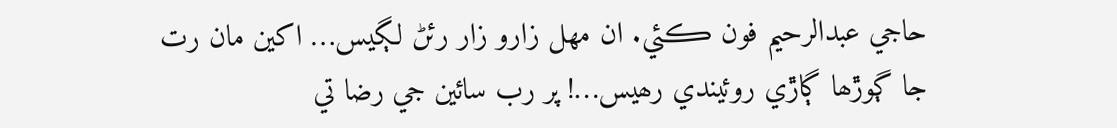حاجي عبدالرحيم فون ڪئي. ان مھل زارو زار رئڻ لڳيس… اکين مان رت جا ڳوڙھا ڳاڙي روئيندي رھيس…! پر رب سائين جي رضا تي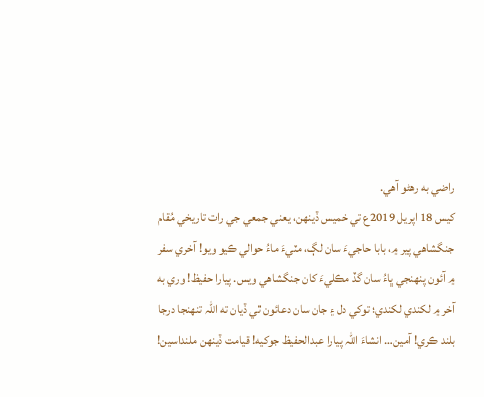راضي به رھڻو آھي.
کيس 18 اپريل 2019ع تي خميس ڏينھن، يعني جمعي جي رات تاريخي مُقام جنگشاھي پير ۾، بابا حاجيءَ سان لڳ، مٽيءَ ماءُ حوالي ڪيو ويو! آخري سفر ۾ آئون پنھنجي ڀاءُ سان گڏ مڪليءَ کان جنگشاھي ويس. پيارا حفيظ! وري به آخر ۾ لکندي لکندي؛ توکي دل ۽ جان سان دعائون ٿي ڏيان ته اللہ تنھنجا درجا بلند ڪري! آمين… انشاءَ اللہ پيارا عبدالحفيظ جوکيه! قيامت ڏينھن ملنداسين!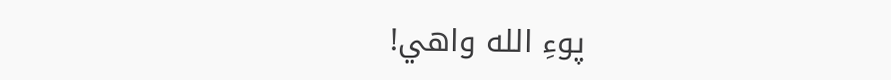پوءِ الله واھي!